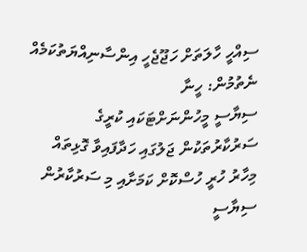ސިއްހީ ހާލަތަށް ހަޖޫޖެހީ އިންސާނިއްޔަތުކަމެއް ނެތުމުން: ހީނާ
ސިޔާސީ މީހުންނަށްޓަކައި ކުރީގެ ސަރުކާރުތަކުން ޖަލުގައި ހަދާފައިވާ ގޮޅިތައް މިހާރު ހުރީ ހުސްކޮށް ކަމަށާއި މި ސަރުކާރުން ސިޔާސީ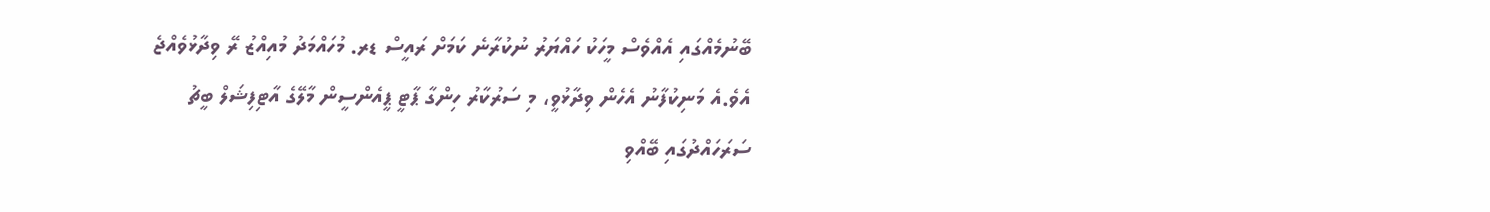ބޭނުމެއްގައި އެއްވެސް މީހަކު ހައްޔަރު ނުކުރާނެ ކަމަށް ރައީސް ޑރ. މުހައްމަދު މުއިއްޒު ރޭ ވިދާޅުވެއްޖެ އެވެ.އެ މަނިކުފާނު އެހެން ވިދާޅުވީ، މި ސަރުކާރު ހިންގާ ޕާޓީ ޕީއެންސީން މާލޭގެ އާޓިފިޝަލް ބީޗު ސަރަހައްދުގައި ބޭއްވި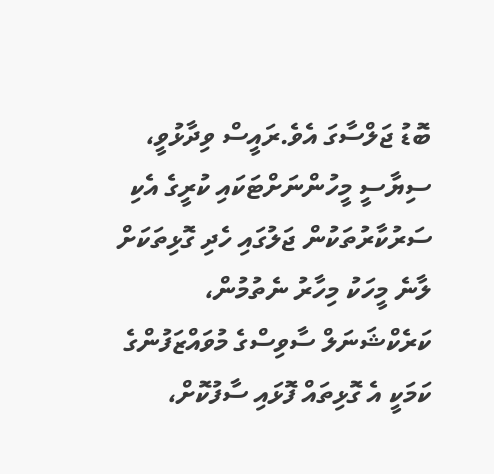ބޮޑު ޖަލްސާގަ އެވެ.ރައީސް ވިދާޅުވީ، ސިޔާސީ މީހުންނަށްޓަކައި ކުރީގެ އެކި ސަރުކާރުތަކުން ޖަލުގައި ހެދި ގޮޅިތަކަށް ލާނެ މީހަކު މިހާރު ނެތުމުން، ކަރެކްޝަނަލް ސާވިސްގެ މުވައްޒަފުންގެ ކަމަކީ އެ ގޮޅިތައް ފޮޅައި ސާފުކޮށް،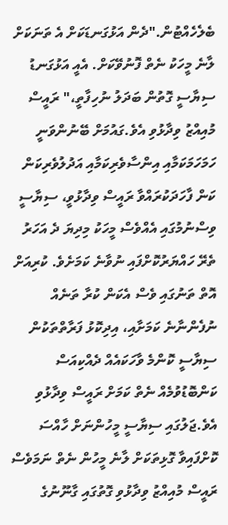ބެލެހެއްޓުން."ދެން އަޅުގަނޑަކަށް އެ ތަނަކަށް ލާނެ މީހަކު ނެތް ފޮނުވޭކަށް. އެއީ އަޅުގަނޑު ސިޔާސީ ގޮތުން ބަދަލު ނުހިފާތީ،" ރައީސް މުއިއްޒު ވިދާޅުވި އެވެ.ގައުމަށް ބޭނުންވަނީ ހަމަހަމަކަމާއި އިންސާވެރިކަމާއި އަދުލުވެރިކަން ކަން ފާހަދަކުރައްވާ ރައީސް ވިދާޅުވީ، ސިޔާސީ ވިސްނުމުގައި އެއްވެސް މީހަކު މިދިޔަ ދެ އަހަރު ތެރޭ ހައްޔަރުކޮށްފައި ނުވާނެ ކަމަށެވެ. ކުރިއަށް އޮތް ތަނުގައި ވެސް އެކަން ކުރާ ތަނެއް ނުފެންނާނެ ކަމަށާއި، އިދިކޮޅު ފަރާތްތަކުން ސިޔާސީ ކޮންމެ ވާހަކައެއް ދެއްކިއަސް ކަންބޮޑުވުމެއް ނެތް ކަމަށް ރައީސް ވިދާޅުވި އެވެ.ޖަލުގައި ސިޔާސީ މީހުންނަށް ހާއްސަ ކޮށްފައިވާ ގޮޅިތަކަށް ލާނެ މީހުން ނެތް ނަމަވެސް ރައީސް މުއިއްޒު ވިދާޅުވި ގޮތުގައި ގާނޫނުގެ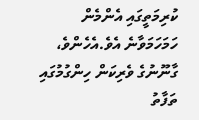ކުރިމަތީގައި އެންމެން ހަމަހަމަވާނެ އެވެ.އެހެންވެ، ގާނޫނުގެ ވެރިކަން ހިންގުމުގައި ތަފާތު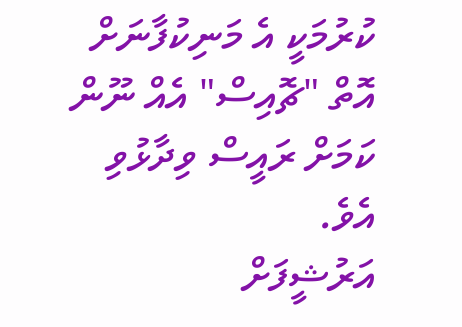ކުރުމަކީ އެ މަނިކުފާނަށް އޮތް "ޗޮއިސް" އެއް ނޫން ކަމަށް ރައީސް ވިދާޅުވި އެވެ.
އަރުޝީފަށް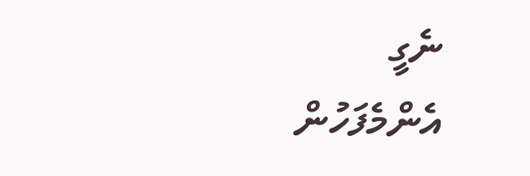ނެގީ
އެންމެފަހުން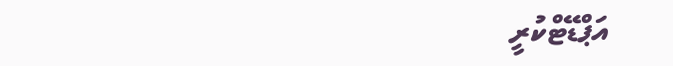އަޕްޑޭޓްކުރީ